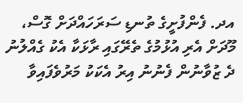އދ. ފެންފުށީގެ ތުނޑި ސަރަހައްދަށް ގޮސް، މޫދަށް އެރި އުޅުމުގެ ތެރޭގައި ރާޅަކާ އެކު ގެއްލުނު ދެ ޒުވާނުން ފެނުނު އިރު އެކަކު މަރުވެފައިވާ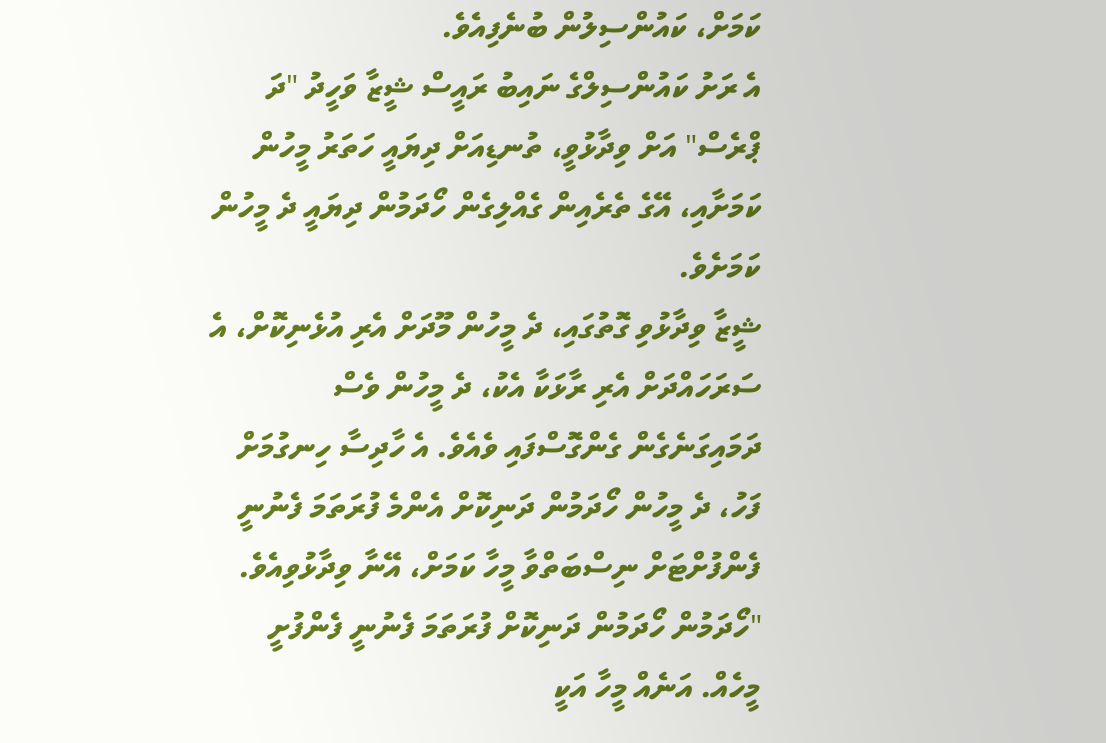ކަމަށް، ކައުންސިލުން ބުނެފިއެވެ.
އެ ރަށު ކައުންސިލްގެ ނައިބު ރައީސް ޝީޒާ ވަހީދު "ދަ ޕްރެސް" އަށް ވިދާޅުވީ، ތުނޑިއަށް ދިޔައީ ހަތަރު މީހުން ކަމަށާއި، އޭގެ ތެރެއިން ގެއްލިގެން ހޯދަމުން ދިޔައީ ދެ މީހުން ކަމަށެވެ.
ޝީޒާ ވިދާޅުވި ގޮތުގައި، ދެ މީހުން މޫދަށް އެރި އުޅެނިކޮށް، އެ ސަރަހައްދަށް އެރި ރާޅަކާ އެކު، ދެ މީހުން ވެސް ދަމައިގަނެގެން ގެންގޮސްފައި ވެއެވެ. އެ ހާދިސާ ހިނގުމަށް ފަހު، ދެ މީހުން ހޯދަމުން ދަނިކޮށް އެންމެ ފުރަތަމަ ފެނުނީ ފެންފުށްޓަށް ނިސްބަތްވާ މީހާ ކަމަށް، އޭނާ ވިދާޅުވިއެވެ.
"ހޯދަމުން ހޯދަމުން ދަނިކޮށް ފުރަތަމަ ފެނުނީ ފެންފުށީ މީހެއް. އަނެއް މީހާ އަކީ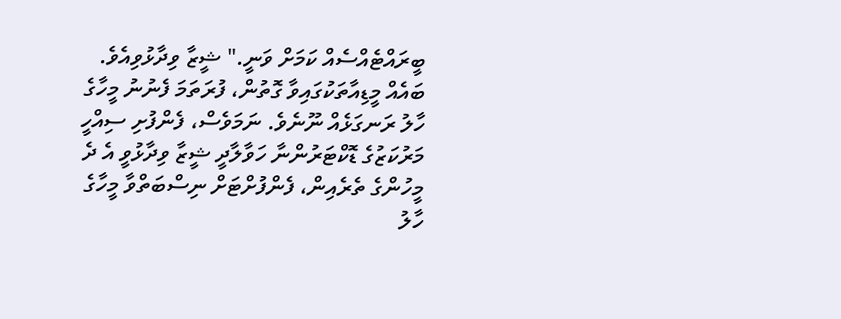ބީރައްޓެއްސެއް ކަމަށް ވަނީ." ޝީޒާ ވިދާޅުވިއެވެ.
ބައެއް މީޑިއާތަކުގައިވާ ގޮތުން، ފުރަތަމަ ފެނުނު މީހާގެ ހާލު ރަނގަޅެއް ނޫނެވެ. ނަމަވެސް، ފެންފުށި ސިއްހީ މަރުކަޒުގެ ޑޮކްޓަރުންނާ ހަވާލާދީ ޝީޒާ ވިދާޅުވީ އެ ދެ މީހުންގެ ތެރެއިން، ފެންފުށްޓަށް ނިސްބަތްވާ މީހާގެ ހާލު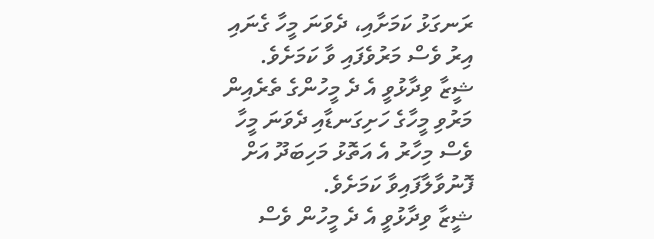ރަނގަޅު ކަމަށާއި، ދެވަނަ މީހާ ގެނައި އިރު ވެސް މަރުވެފައި ވާ ކަމަށެވެ.
ޝީޒާ ވިދާޅުވީ އެ ދެ މީހުންގެ ތެރެއިން މަރުވި މީހާގެ ހަށިގަނޑާއި ދެވަނަ މީހާ ވެސް މިހާރު އެ އަތޮޅު މަހިބަދޫ އަށް ފޮނުވާލާފައިވާ ކަމަށެވެ.
ޝީޒާ ވިދާޅުވީ އެ ދެ މީހުން ވެސް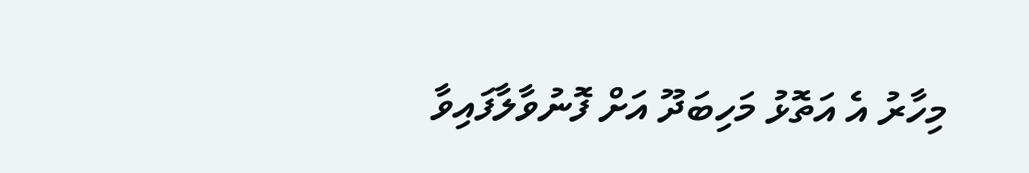މިހާރު އެ އަތޮޅު މަހިބަދޫ އަށް ފޮނުވާލާފައިވާ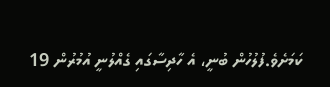ކަމަށެވެ.ފުލުހުން ބުނީ، އެ ހާދިސާގައި ގެއްލުނީ އުމުރުން 19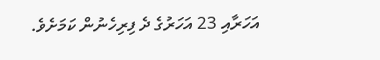އަހަރާއި 23 އަހަރުގެ ދެ ފިރިހެނުން ކަމަށެވެ.